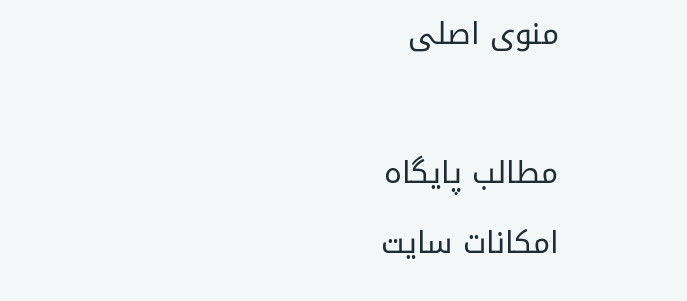منوی اصلی

مطالب پايگاه
امکانات سایت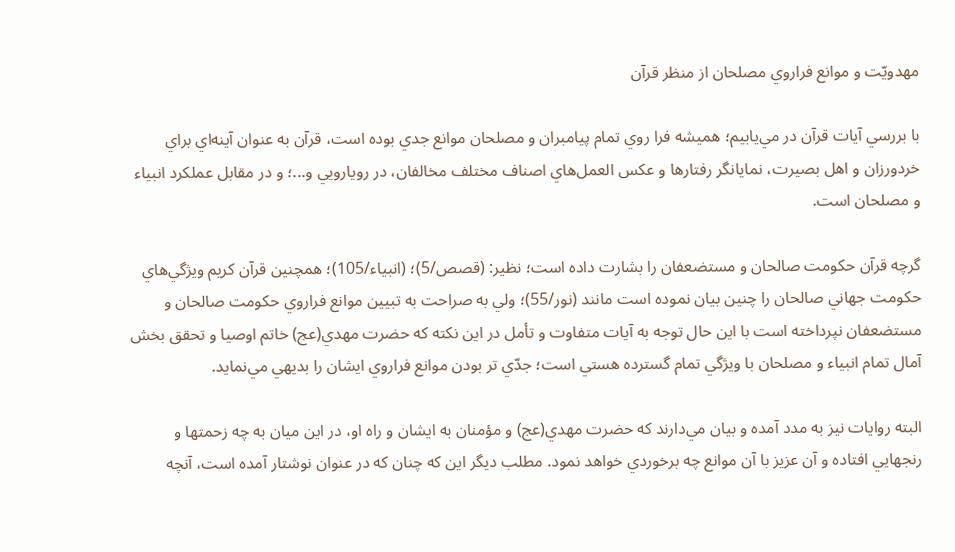مهدويّت و موانع فراروي مصلحان از منظر قرآن

با بررسي آيات قرآن در مي‌يابيم؛ هميشه فرا روي تمام پيامبران و مصلحان موانع جدي بوده است، قرآن به عنوان آينه‌اي براي خردورزان و اهل بصيرت، نمايانگر رفتارها و عكس العمل‌هاي اصناف مختلف مخالفان، در رويارويي و...؛ و در مقابل عملكرد انبياء و مصلحان است.

گرچه قرآن حكومت صالحان و مستضعفان را بشارت داده است؛ نظير: (قصص/5)؛ (انبياء/105)؛ همچنين قرآن كريم ويژگي‌هاي حكومت جهاني صالحان را چنين بيان نموده است مانند (نور/55)؛ ولي به صراحت به تبيين موانع فراروي حكومت صالحان و مستضعفان نپرداخته است با اين حال توجه به آيات متفاوت و تأمل در اين نكته كه حضرت مهدي(عج) خاتم اوصيا و تحقق بخش آمال تمام انبياء و مصلحان با ويژگي‌ تمام گسترده هستي است؛ جدّي تر بودن موانع فراروي ايشان را بديهي مي‌نمايد.

البته روايات نيز به مدد آمده و بيان مي‌دارند كه حضرت مهدي(عج) و مؤمنان به ايشان و راه او، در اين ميان به چه زحمتها و رنجهايي افتاده و آن عزيز با آن موانع چه برخوردي خواهد نمود. مطلب ديگر اين كه چنان كه در عنوان نوشتار آمده است، آنچه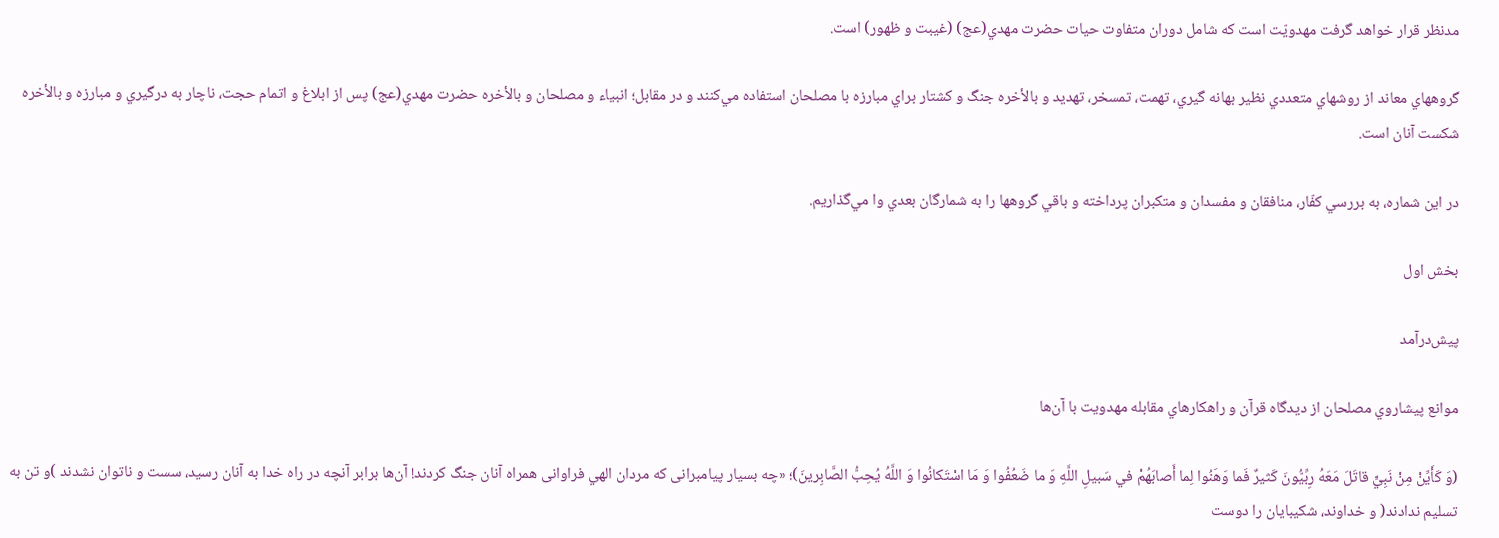مدنظر قرار خواهد گرفت مهدويّت است كه شامل دوران متفاوت حيات حضرت مهدي(عج) (غيبت و ظهور) است.

گروههاي معاند از روشهاي متعددي نظير بهانه گيري، تهمت، تمسخر، تهديد و بالأخره جنگ و كشتار براي مبارزه با مصلحان استفاده مي‌كنند و در مقابل؛ انبياء و مصلحان و بالأخره حضرت مهدي(عج) پس از ابلاغ و اتمام حجت، ناچار به درگيري و مبارزه و بالأخره شكست آنان است.

در اين شماره، به بررسي كفّار، منافقان و مفسدان و متكبران پرداخته و باقي گروهها را به شمارگان بعدي وا مي‌گذاريم.

بخش اول

پيش‌درآمد

موانع پيشاروي مصلحان از ديدگاه قرآن و راهكارهاي مقابله مهدويت با آن‌ها

(وَ كَأَيِّنْ مِنْ نَبِيٍّ قاتَلَ مَعَهُ رِبِّيُّونَ كَثيرٌ فَما وَهَنُوا لِما أَصابَهُمْ في سَبيلِ اللَّهِ وَ ما ضَعُفُوا وَ مَا اسْتَكانُوا وَ اللَّهُ يُحِبُّ الصَّابِرينَ)؛ «چه بسيار پيامبرانى كه مردان الهي فراوانى همراه آنان جنگ كردند! آن‌ها برابر آنچه در راه خدا به آنان رسيد، سست و ناتوان نشدند )و تن به تسليم ندادند( و خداوند، شكيبايان را دوست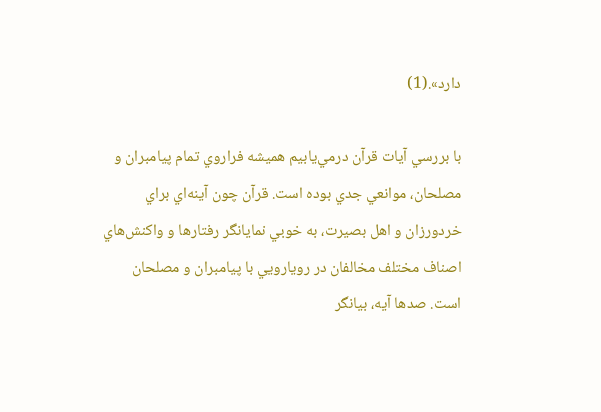دارد».(1)

با بررسي آيات قرآن درمي‌يابيم هميشه فراروي تمام پيامبران و مصلحان، موانعي جدي بوده است. قرآن چون آينه‌اي براي خردورزان و اهل بصيرت، به خوبي نمايانگر رفتارها و واكنش‌هاي اصناف مختلف مخالفان در رويارويي با پيامبران و مصلحان است. صدها آيه، بيانگر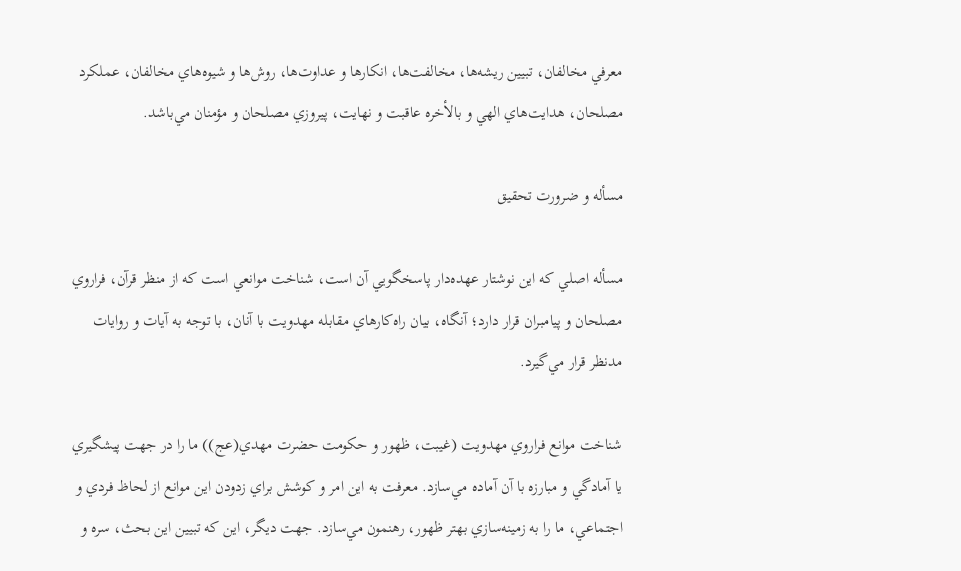معرفي مخالفان، تبيين ريشه‌ها، مخالفت‌ها، انكارها و عداوت‌ها، روش‌ها و شيوه‌هاي مخالفان، عملكرد مصلحان، هدايت‌هاي الهي و بالأخره عاقبت و نهايت، پيروزي مصلحان و مؤمنان مي‌باشد.

مسأله و ضرورت تحقيق

مسأله اصلي كه اين نوشتار عهده‌دار پاسخگويي آن است، شناخت موانعي است كه از منظر قرآن، فراروي مصلحان و پيامبران قرار دارد؛ آنگاه، بيان راه‌كارهاي مقابله مهدويت با آنان، با توجه به آيات و روايات مدنظر قرار مي‌گيرد.

شناخت موانع فراروي مهدويت (غيبت، ظهور و حكومت حضرت مهدي(عج)) ما را در جهت پيشگيري يا آمادگي و مبارزه با آن آماده مي‌سازد. معرفت به اين امر و كوشش براي زدودن اين موانع از لحاظ فردي و اجتماعي، ما را به زمينه‌سازي بهتر ظهور، رهنمون مي‌سازد. جهت ديگر، اين كه تبيين اين بحث، سره و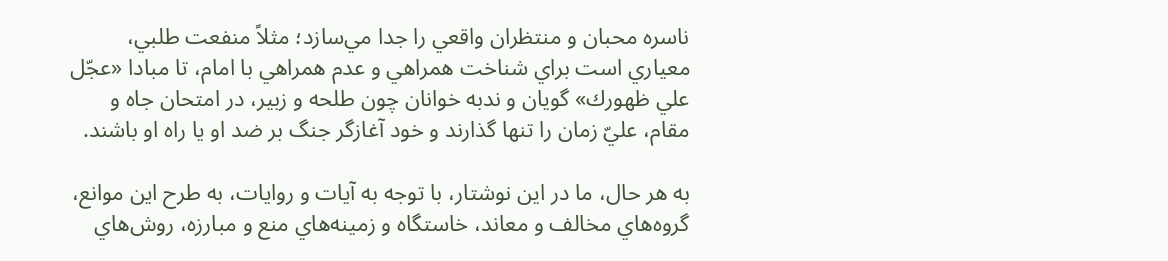ناسره محبان و منتظران واقعي را جدا مي‌سازد؛ مثلاً منفعت طلبي، معياري است براي شناخت همراهي و عدم همراهي با امام، تا مبادا «عجّل علي ظهورك» گويان و ندبه خوانان چون طلحه و زبير، در امتحان جاه و مقام، عليّ زمان را تنها گذارند و خود آغازگر جنگ بر ضد او يا راه او باشند.

به هر حال، ما در اين نوشتار، با توجه به آيات و روايات، به طرح اين موانع، گروه‌هاي مخالف و معاند، خاستگاه و زمينه‌هاي منع و مبارزه، روش‌هاي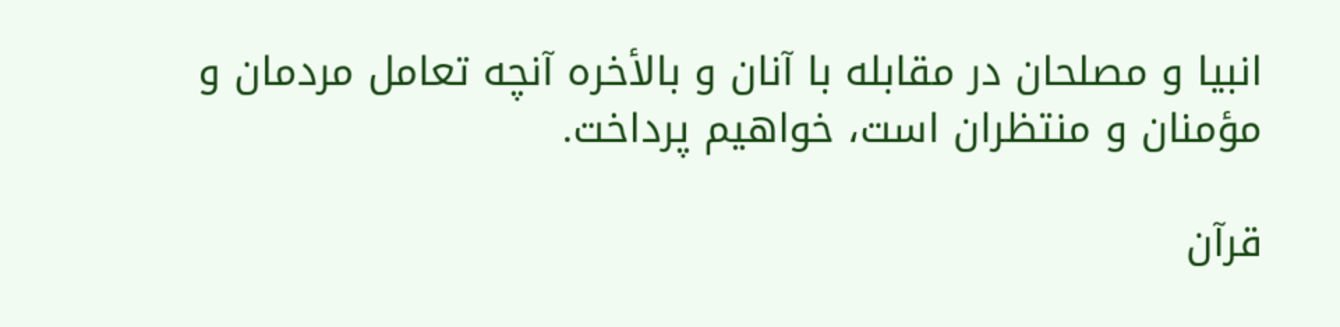انبيا و مصلحان در مقابله با آنان و بالأخره آنچه تعامل مردمان و مؤمنان و منتظران است، خواهيم پرداخت.

قرآن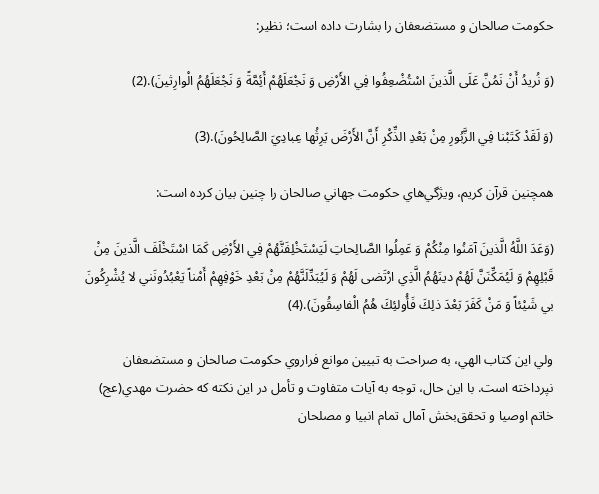حكومت صالحان و مستضعفان را بشارت داده است؛ نظير:

(وَ نُريدُ أَنْ نَمُنَّ عَلَى الَّذينَ اسْتُضْعِفُوا فِي الأَرْضِ وَ نَجْعَلَهُمْ أَئِمَّةً وَ نَجْعَلَهُمُ الْوارِثينَ).(2)

(وَ لَقَدْ كَتَبْنا فِي الزَّبُورِ مِنْ بَعْدِ الذِّكْرِ أَنَّ الأَرْضَ يَرِثُها عِبادِيَ الصَّالِحُونَ).(3)

همچنين قرآن كريم، ويژگي‌هاي حكومت جهاني صالحان را چنين بيان كرده است:

(وَعَدَ اللَّهُ الَّذينَ آمَنُوا مِنْكُمْ وَ عَمِلُوا الصَّالِحاتِ لَيَسْتَخْلِفَنَّهُمْ فِي الأَرْضِ كَمَا اسْتَخْلَفَ الَّذينَ مِنْ قَبْلِهِمْ وَ لَيُمَكِّنَنَّ لَهُمْ دينَهُمُ الَّذِي ارْتَضى لَهُمْ وَ لَيُبَدِّلَنَّهُمْ مِنْ بَعْدِ خَوْفِهِمْ أَمْناً يَعْبُدُونَني لا يُشْرِكُونَ بي شَيْئاً وَ مَنْ كَفَرَ بَعْدَ ذلِكَ فَأُولئِكَ هُمُ الْفاسِقُونَ).(4)

ولي اين كتاب الهي، به صراحت به تبيين موانع فراروي حكومت صالحان و مستضعفان نپرداخته است. با اين حال، توجه به آيات متفاوت و تأمل در اين نكته كه حضرت مهدي(عج) خاتم اوصيا و تحقق‌بخش آمال تمام انبيا و مصلحان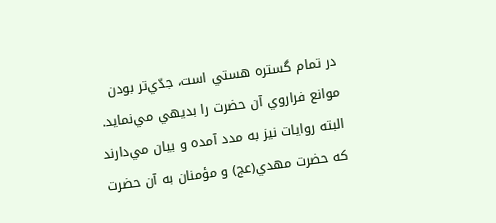در تمام گستره هستي است، جدّي‌تر بودن موانع فراروي آن حضرت را بديهي مي‌نمايد. البته روايات نيز به مدد آمده و بيان مي‌دارند كه حضرت مهدي(عج) و مؤمنان به آن حضرت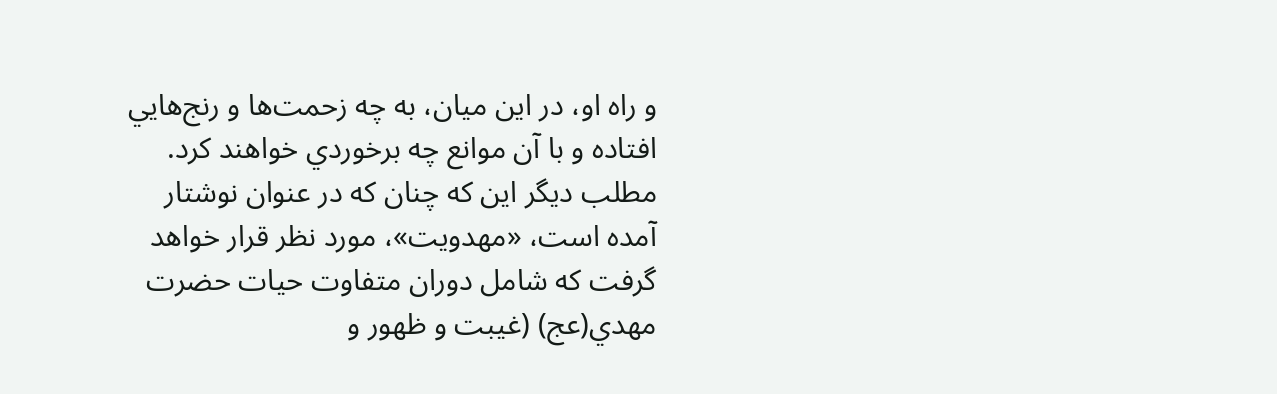و راه او، در اين ميان، به چه زحمت‌ها و رنج‌هايي افتاده و با آن موانع چه برخوردي خواهند كرد. مطلب ديگر اين كه چنان كه در عنوان نوشتار آمده است، «مهدويت»، مورد نظر قرار خواهد گرفت كه شامل دوران متفاوت حيات حضرت مهدي(عج) (غيبت و ظهور و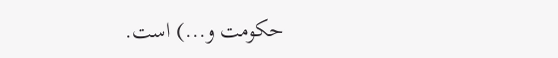حكومت و...) است.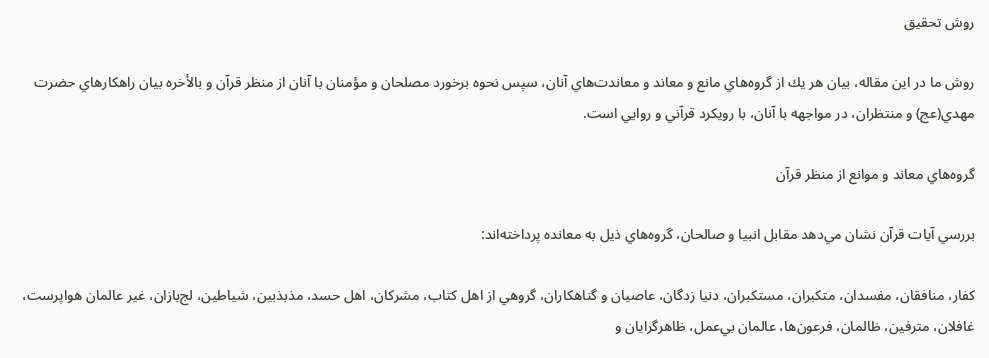روش تحقيق

روش ما در اين مقاله، بيان هر يك از گروه‌هاي مانع و معاند و معاندت‌هاي آنان، سپس نحوه برخورد مصلحان و مؤمنان با آنان از منظر قرآن و بالأخره بيان راهكارهاي حضرت مهدي(عج) و منتظران، در مواجهه با آنان، با رويكرد قرآني و روايي است.

گروه‌هاي معاند و موانع از منظر قرآن

بررسي آيات قرآن نشان مي‌دهد مقابل انبيا و صالحان، گرو‌ه‌هاي ذيل به معانده پرداخته‌اند:

كفار، منافقان، مفسدان، متكبران، مستكبران، دنيا زدگان، عاصيان و گناهكاران، گروهي از اهل كتاب، مشركان، اهل حسد، مذبذبين، شياطين، لج‌بازان، غير عالمان هواپرست، غافلان، مترفين، ظالمان، فرعون‌ها، عالمان بي‌عمل، ظاهرگرايان و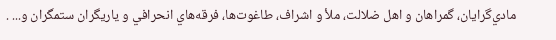مادي‌گرايان، گمراهان و اهل ضلالت، ملأ و اشراف، طاغوت‌ها، فرقه‌هاي انحرافي و ياريگران ستمگران و... .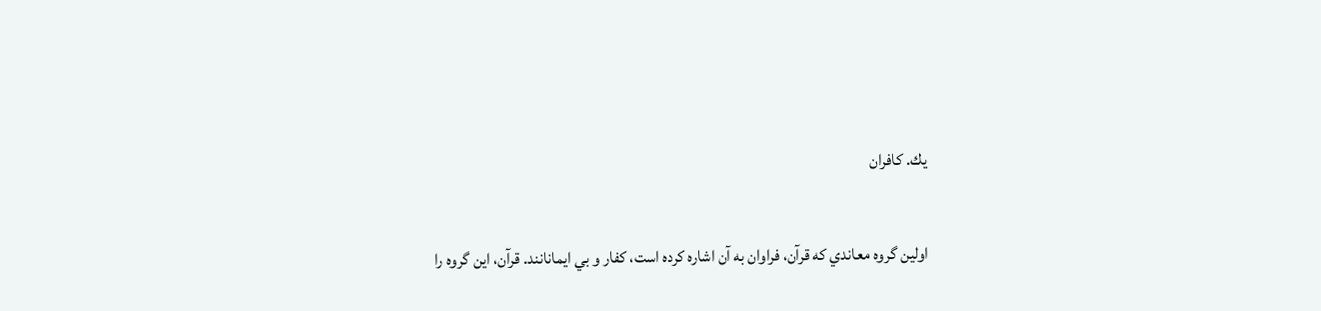يك. كافران

اولين گروه معاندي كه قرآن، فراوان به آن اشاره كرده است، كفار و بي ايمانانند. قرآن، اين گروه را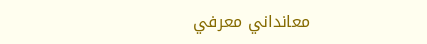معانداني معرفي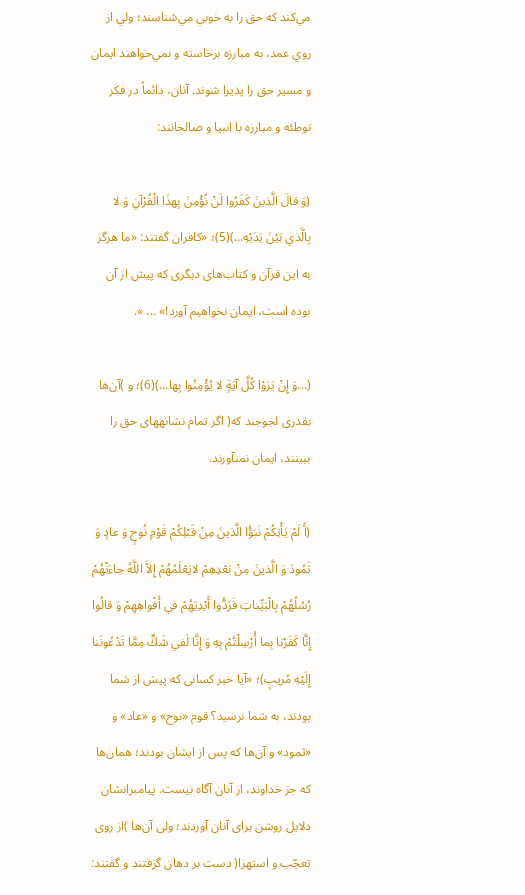مي‌كند كه حق را به خوبي مي‌شناسند؛ ولي از روي عمد، به مبارزه برخاسته و نمي‌خواهند ايمان و مسير حق را پذيرا شوند. آنان، دائماً در فكر توطئه و مبارزه با انبيا و صالحانند:

(وَ قالَ الَّذينَ كَفَرُوا لَنْ نُؤْمِنَ بِهذَا الْقُرْآنِ وَ لا بِالَّذي بَيْنَ يَدَيْهِ...)(5)؛ «كافران گفتند: «ما هرگز به اين قرآن و كتاب‌هاى ديگرى كه پيش از آن بوده است، ايمان نخواهيم آورد!» ... ».

(...وَ إِنْ يَرَوْا كُلَّ آيَةٍ لا يُؤْمِنُوا بِها...)(6)؛ و )آن‌ها بقدرى لجوجند كه( اگر تمام نشانههاى حق را ببينند، ايمان نمىآورند.

(أَ لَمْ يَأْتِكُمْ نَبَؤُا الَّذينَ مِنْ قَبْلِكُمْ قَوْمِ نُوحٍ وَ عادٍ وَ ثَمُودَ وَ الَّذينَ مِنْ بَعْدِهِمْ لايَعْلَمُهُمْ إِلاَّ اللَّهُ جاءَتْهُمْ رُسُلُهُمْ بِالْبَيِّناتِ فَرَدُّوا أَيْدِيَهُمْ في أَفْواهِهِمْ وَ قالُوا إِنَّا كَفَرْنا بِما أُرْسِلْتُمْ بِهِ وَ إِنَّا لَفي شَكٍّ مِمَّا تَدْعُونَنا إِلَيْهِ مُريبٍ)؛ «آيا خبر كسانى كه پيش از شما بودند، به شما نرسيد؟ قوم «نوح» و «عاد» و «ثمود» و آن‌ها كه پس از ايشان بودند؛ همان‌ها كه جز خداوند، از آنان آگاه نيست. پيامبرانشان دلايل روشن براى آنان آوردند؛ ولى آن‌ها )از روى تعجّب و استهزا( دست بر دهان گرفتند و گفتند: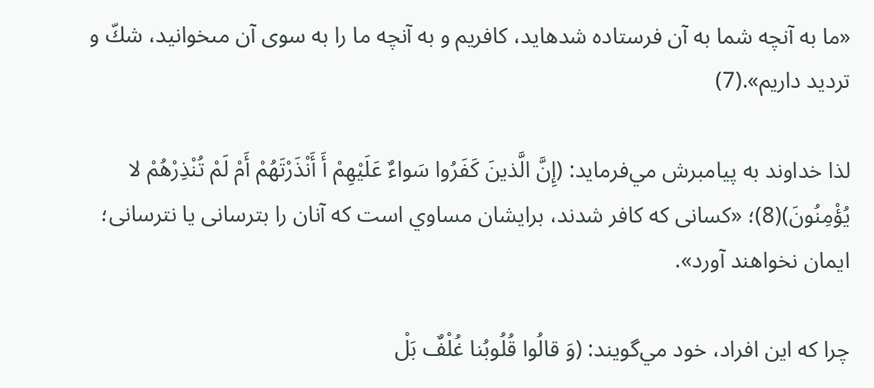«ما به آنچه شما به آن فرستاده شدهايد، كافريم و به آنچه ما را به سوى آن مىخوانيد، شكّ و ترديد داريم».(7)

لذا خداوند به پيامبرش مي‌فرمايد: (إِنَّ الَّذينَ كَفَرُوا سَواءٌ عَلَيْهِمْ أَ أَنْذَرْتَهُمْ أَمْ لَمْ تُنْذِرْهُمْ لا يُؤْمِنُونَ)(8)؛ «كسانى كه كافر شدند، برايشان مساوي است كه آنان را بترسانى يا نترسانى؛ ايمان نخواهند آورد».

چرا كه اين افراد، خود مي‌گويند: (وَ قالُوا قُلُوبُنا غُلْفٌ بَلْ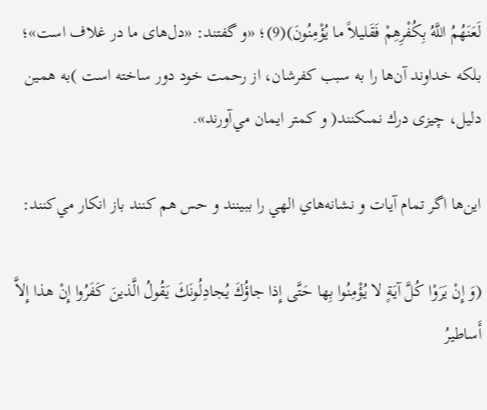لَعَنَهُمُ اللَّهُ بِكُفْرِهِمْ فَقَليلاً ما يُؤْمِنُونَ)(9)؛ «و گفتند: «دل‌هاى ما در غلاف است»؛ بلكه خداوند آن‌ها را به سبب كفرشان، از رحمت خود دور ساخته است )به همين دليل، چيزى درك نمىكنند( و كمتر ايمان مي‌آورند».

اين‌ها اگر تمام آيات و نشانه‌هاي الهي را ببينند و حس هم كنند باز انكار مي‌كنند:

(وَ إِنْ يَرَوْا كُلَّ آيَةٍ لا يُؤْمِنُوا بِها حَتَّى إِذا جاؤُكَ يُجادِلُونَكَ يَقُولُ الَّذينَ كَفَرُوا إِنْ هذا إِلاَّ أَساطيرُ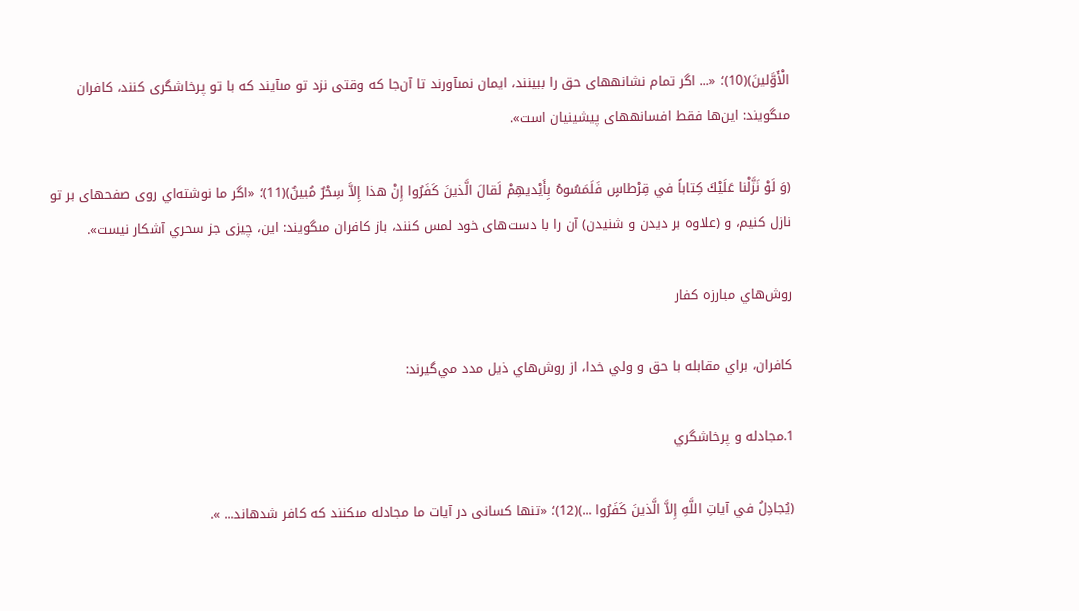الْأَوَّلينَ)(10)؛ «... اگر تمام نشانههاى حق را ببينند، ايمان نمىآورند تا آن‌جا كه وقتى نزد تو مىآيند كه با تو پرخاشگرى كنند، كافران مىگويند: اين‌ها فقط افسانههاى پيشينيان است».

(وَ لَوْ نَزَّلْنا عَلَيْكَ كِتاباً في قِرْطاسٍ فَلَمَسُوهُ بِأَيْديهِمْ لَقالَ الَّذينَ كَفَرُوا إِنْ هذا إِلاَّ سِحْرٌ مُبينٌ)(11)؛ «اگر ما نوشته‌اي روى صفحهاى بر تو نازل كنيم، و (علاوه بر ديدن و شنيدن) آن را با دست‌هاى خود لمس كنند، باز كافران مىگويند: اين، چيزى جز سحري آشكار نيست».

روش‌هاي مبارزه كفار

كافران، براي مقابله با حق و ولي خدا، از روش‌هاي ذيل مدد مي‌گيرند:

1.مجادله و پرخاشگري

(يُجادِلُ في آياتِ اللَّهِ إِلاَّ الَّذينَ كَفَرُوا ...)(12)؛ «تنها كسانى در آيات ما مجادله مىكنند كه كافر شدهاند... ».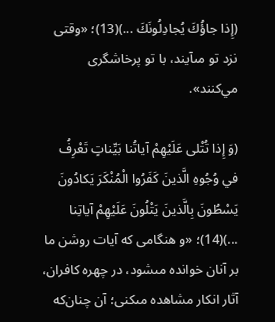(إِذا جاؤُكَ يُجادِلُونَكَ ...)(13)؛ «وقتى نزد تو مىآيند، با تو پرخاشگرى مي‌كنند».

(وَ إِذا تُتْلى عَلَيْهِمْ آياتُنا بَيِّناتٍ تَعْرِفُ في وُجُوهِ الَّذينَ كَفَرُوا الْمُنْكَرَ يَكادُونَ يَسْطُونَ بِالَّذينَ يَتْلُونَ عَلَيْهِمْ آياتِنا ...)(14)؛ «و هنگامى كه آيات روشن ما بر آنان خوانده مىشود، در چهره كافران، آثار انكار مشاهده مىكنى؛ آن چنان‌كه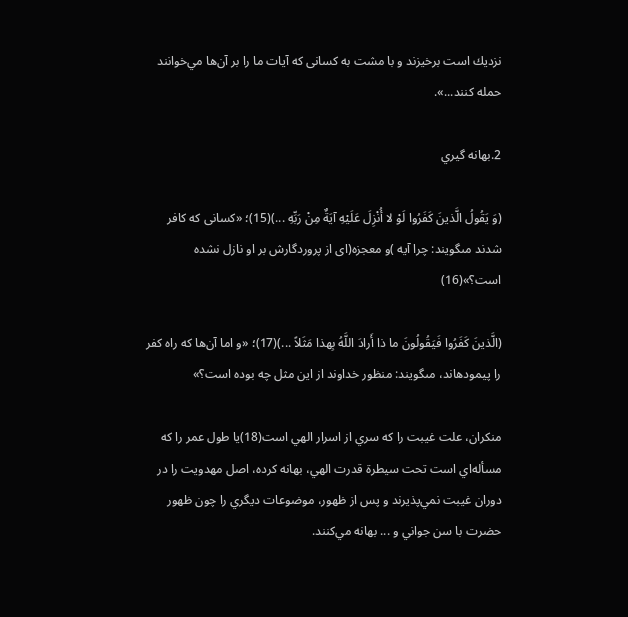نزديك است برخيزند و با مشت به كسانى كه آيات ما را بر آن‌ها مي‌خوانند حمله كنند...».

2.بهانه گيري

(وَ يَقُولُ الَّذينَ كَفَرُوا لَوْ لا أُنْزِلَ عَلَيْهِ آيَةٌ مِنْ رَبِّهِ ...)(15)؛ «كسانى كه كافر شدند مىگويند: چرا آيه )و معجزه(اى از پروردگارش بر او نازل نشده است؟»(16)

(الَّذينَ كَفَرُوا فَيَقُولُونَ ما ذا أَرادَ اللَّهُ بِهذا مَثَلاً ...)(17)؛ «و اما آن‌ها كه راه كفر را پيمودهاند، مىگويند: منظور خداوند از اين مثل چه بوده است؟»

منكران، علت غيبت را كه سري از اسرار الهي است(18)يا طول عمر را كه مسأله‌اي است تحت سيطرة قدرت الهي، بهانه كرده، اصل مهدويت را در دوران غيبت نمي‌پذيرند و پس از ظهور، موضوعات ديگري را چون ظهور حضرت با سن جواني و ... بهانه مي‌كنند.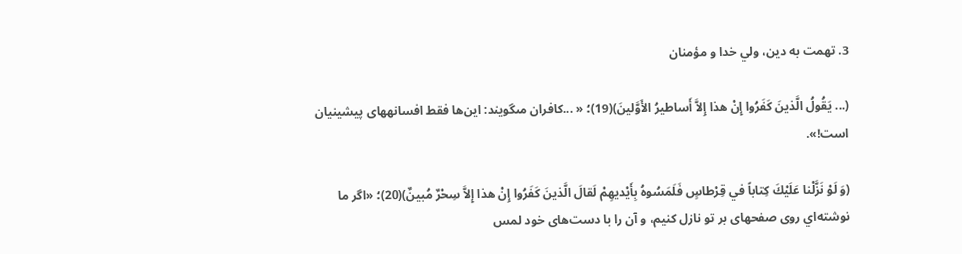3. تهمت به دين، ولي خدا و مؤمنان

(... يَقُولُ الَّذينَ كَفَرُوا إِنْ هذا إِلاَّ أَساطيرُ الأَوَّلينَ)(19)؛ « ...كافران مىگويند: اين‌ها فقط افسانههاى پيشينيان است!».

(وَ لَوْ نَزَّلْنا عَلَيْكَ كِتاباً في قِرْطاسٍ فَلَمَسُوهُ بِأَيْديهِمْ لَقالَ الَّذينَ كَفَرُوا إِنْ هذا إِلاَّ سِحْرٌ مُبينٌ)(20)؛ «اگر ما نوشته‌اي روى صفحهاى بر تو نازل كنيم، و آن را با دست‌هاى خود لمس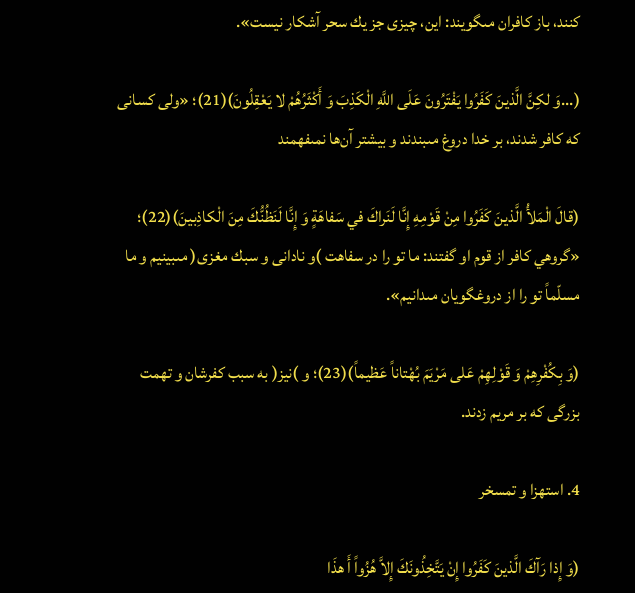كنند، باز كافران مىگويند: اين، چيزى جز يك سحر آشكار نيست».

(...وَ لكِنَّ الَّذينَ كَفَرُوا يَفْتَرُونَ عَلَى اللَّهِ الْكَذِبَ وَ أَكْثَرُهُمْ لا يَعْقِلُونَ)(21)؛ «ولى كسانى كه كافر شدند، بر خدا دروغ مىبندند و بيشتر آن‌ها نمىفهمند

(قالَ الْمَلأُ الَّذينَ كَفَرُوا مِنْ قَوْمِهِ إِنَّا لَنَراكَ في سَفاهَةٍ وَ إِنَّا لَنَظُنُّكَ مِنَ الْكاذِبينَ)(22)؛ «گروهي كافر از قوم او گفتند: ما تو را در سفاهت )و نادانى و سبك مغزى( مىبينيم و ما مسلّماً تو را از دروغگويان مىدانيم».

(وَ بِكُفْرِهِمْ وَ قَوْلِهِمْ عَلى مَرْيَمَ بُهْتاناً عَظيماً)(23)؛ و )نيز( به سبب كفرشان و تهمت بزرگى كه بر مريم زدند.

4. استهزا و تمسخر

(وَ إِذا رَآكَ الَّذينَ كَفَرُوا إِنْ يَتَّخِذُونَكَ إِلاَّ هُزُواً أَ هذَا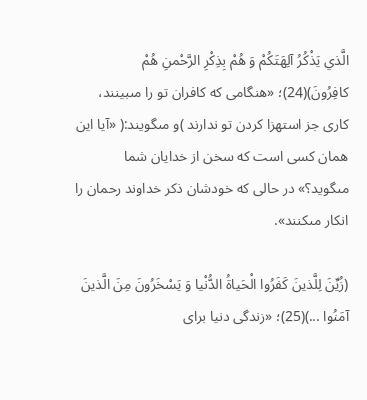الَّذي يَذْكُرُ آلِهَتَكُمْ وَ هُمْ بِذِكْرِ الرَّحْمنِ هُمْ كافِرُونَ)(24)؛ «هنگامى كه كافران تو را مىبينند، كارى جز استهزا كردن تو ندارند )و مىگويند:( «آيا اين همان كسى است كه سخن از خدايان شما مىگويد؟» در حالى كه خودشان ذكر خداوند رحمان را انكار مىكنند».

(زُيِّنَ لِلَّذينَ كَفَرُوا الْحَياةُ الدُّنْيا وَ يَسْخَرُونَ مِنَ الَّذينَ آمَنُوا ...)(25)؛ «زندگى دنيا براى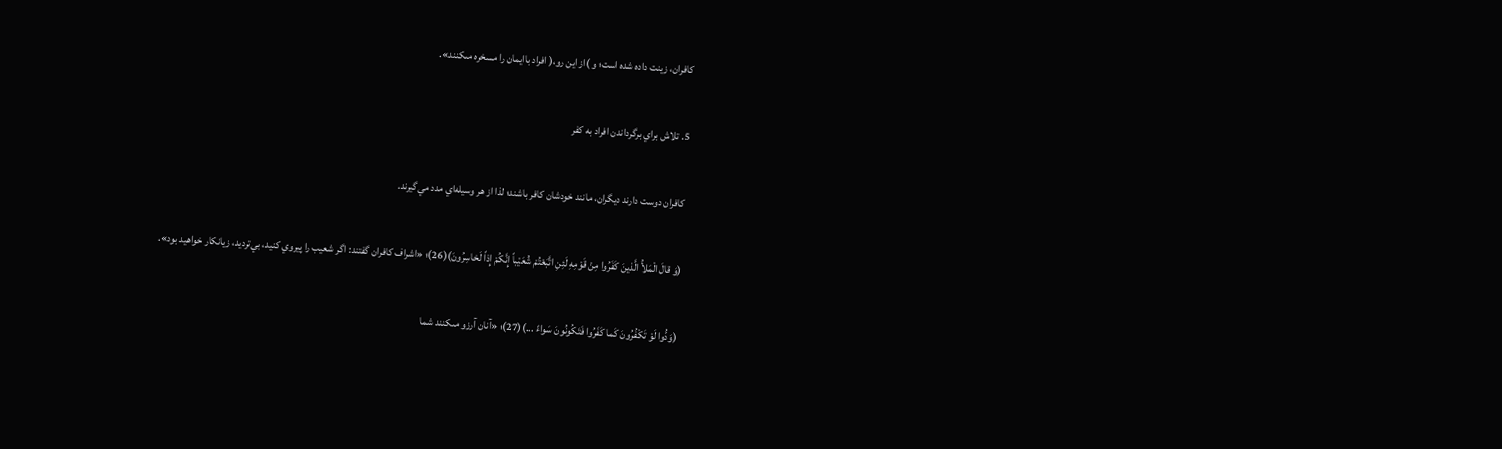كافران، زينت داده شده است؛ و )از اين رو،( افراد باايمان را مسخره مىكنند».

5. تلاش براي برگرداندن افراد به كفر

كافران دوست دارند ديگران، مانند خودشان كافر باشند؛ لذا از هر وسيله‌اي مدد مي‌گيرند.

(وَ قالَ الْمَلأُ الَّذينَ كَفَرُوا مِنْ قَوْمِهِ لَئِنِ اتَّبَعْتُمْ شُعَيْباً إِنَّكُمْ إِذاً لَخاسِرُونَ)(26)؛ «اشراف كافران گفتند: اگر شعيب را پيروي كنيد، بي‌ترديد، زيانكار خواهيد بود».

(وَدُّوا لَوْ تَكْفُرُونَ كَما كَفَرُوا فَتَكُونُونَ سَواءً ...)(27)؛ «آنان آرزو مىكنند شما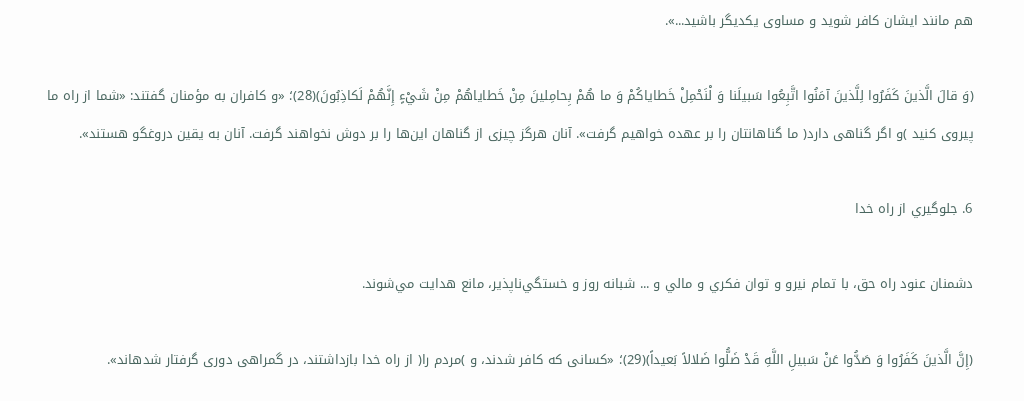هم مانند ايشان كافر شويد و مساوى يكديگر باشيد...».

(وَ قالَ الَّذينَ كَفَرُوا لِلَّذينَ آمَنُوا اتَّبِعُوا سَبيلَنا وَ لْنَحْمِلْ خَطاياكُمْ وَ ما هُمْ بِحامِلينَ مِنْ خَطاياهُمْ مِنْ شَيْءٍ إِنَّهُمْ لَكاذِبُونَ)(28)؛ «و كافران به مؤمنان گفتند: «شما از راه ما پيروى كنيد )و اگر گناهى دارد( ما گناهانتان را بر عهده خواهيم گرفت». آنان هرگز چيزى از گناهان اين‌ها را بر دوش نخواهند گرفت. آنان به يقين دروغگو هستند».

6. جلوگيري از راه خدا

دشمنان عنود راه حق، با تمام نيرو و توان فكري و مالي و ... شبانه روز و خستگي‌ناپذير، مانع هدايت مي‌شوند.

(إِنَّ الَّذينَ كَفَرُوا وَ صَدُّوا عَنْ سَبيلِ اللَّهِ قَدْ ضَلُّوا ضَلالاً بَعيداً)(29)؛ «كسانى كه كافر شدند، و )مردم را( از راه خدا بازداشتند، در گمراهى دورى گرفتار شدهاند».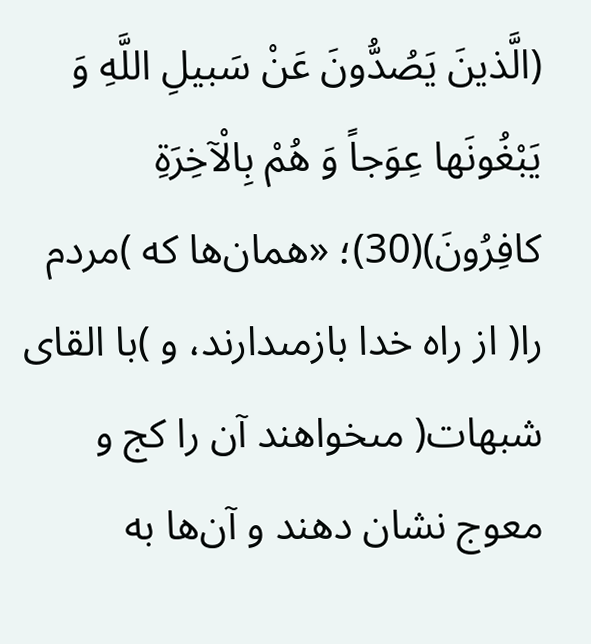(الَّذينَ يَصُدُّونَ عَنْ سَبيلِ اللَّهِ وَ يَبْغُونَها عِوَجاً وَ هُمْ بِالْآخِرَةِ كافِرُونَ)(30)؛ «همان‌ها كه )مردم را( از راه خدا بازمىدارند، و )با القاى شبهات( مىخواهند آن را كج و معوج نشان دهند و آن‌ها به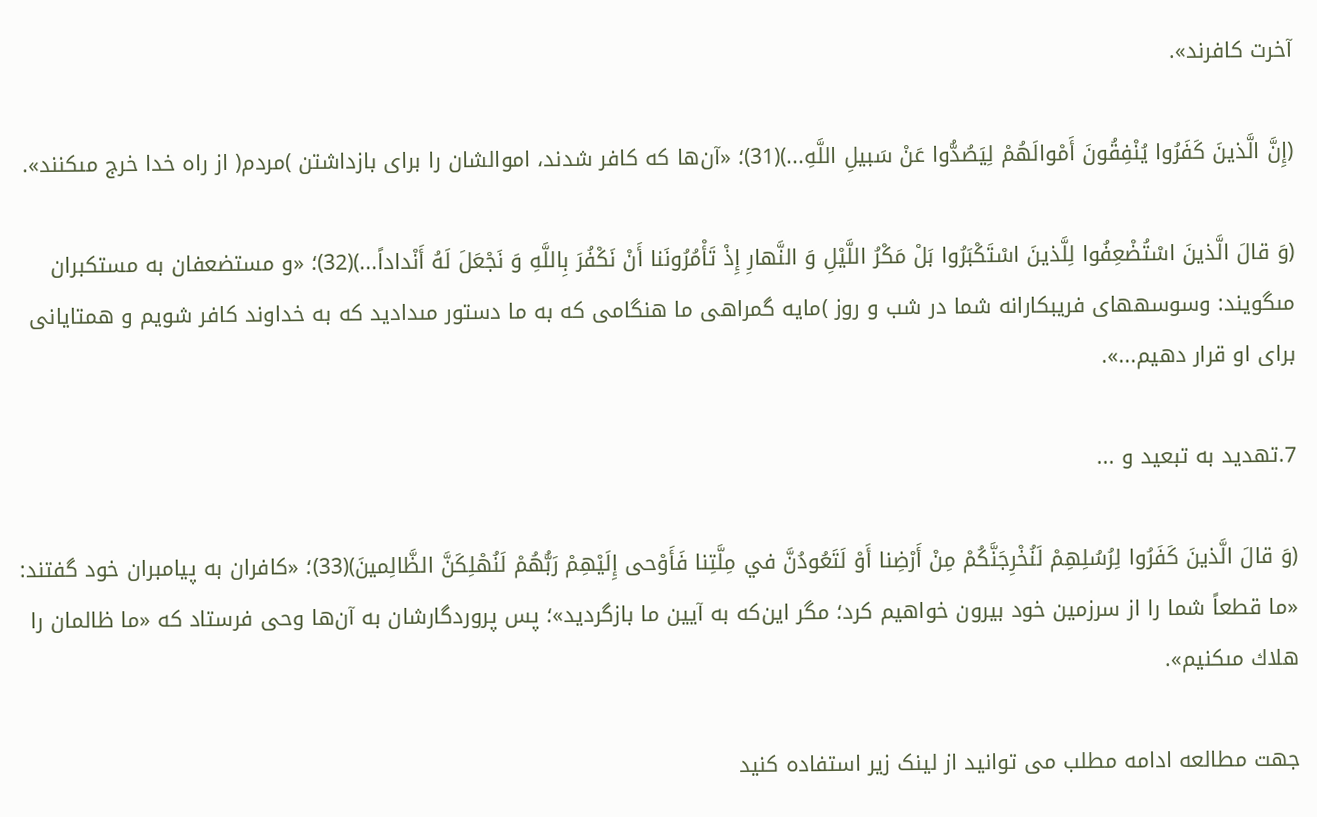آخرت كافرند».

(إِنَّ الَّذينَ كَفَرُوا يُنْفِقُونَ أَمْوالَهُمْ لِيَصُدُّوا عَنْ سَبيلِ اللَّهِ...)(31)؛ «آن‌ها كه كافر شدند، اموالشان را براى بازداشتن )مردم( از راه خدا خرج مىكنند».

(وَ قالَ الَّذينَ اسْتُضْعِفُوا لِلَّذينَ اسْتَكْبَرُوا بَلْ مَكْرُ اللَّيْلِ وَ النَّهارِ إِذْ تَأْمُرُونَنا أَنْ نَكْفُرَ بِاللَّهِ وَ نَجْعَلَ لَهُ أَنْداداً...)(32)؛ «و مستضعفان به مستكبران مىگويند: وسوسههاى فريبكارانه شما در شب و روز )مايه گمراهى ما هنگامى كه به ما دستور مىداديد كه به خداوند كافر شويم و همتايانى براى او قرار دهيم...».

7.تهديد به تبعيد و ...

(وَ قالَ الَّذينَ كَفَرُوا لِرُسُلِهِمْ لَنُخْرِجَنَّكُمْ مِنْ أَرْضِنا أَوْ لَتَعُودُنَّ في مِلَّتِنا فَأَوْحى إِلَيْهِمْ رَبُّهُمْ لَنُهْلِكَنَّ الظَّالِمينَ)(33)؛ «كافران به پيامبران خود گفتند: «ما قطعاً شما را از سرزمين خود بيرون خواهيم كرد؛ مگر اين‌كه به آيين ما بازگرديد»؛ پس پروردگارشان به آن‌ها وحى فرستاد كه «ما ظالمان را هلاك مىكنيم».

جهت مطالعه ادامه مطلب می توانید از لینک زیر استفاده کنید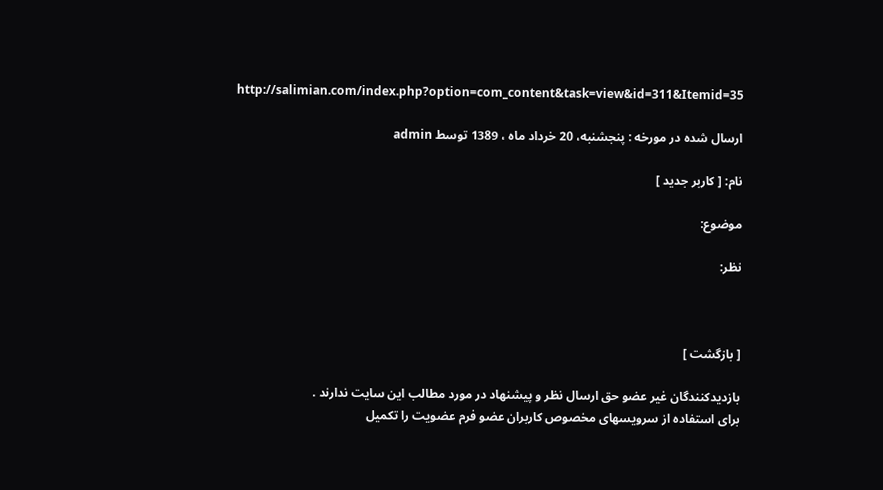http://salimian.com/index.php?option=com_content&task=view&id=311&Itemid=35

ارسال شده در مورخه : پنجشنبه، 20 خرداد ماه ، 1389 توسط admin

نام: [ کاربر جدید ]

موضوع:

نظر:



[ بازگشت ]

بازدیدکنندگان غیر عضو حق ارسال نظر و پیشنهاد در مورد مطالب این سایت ندارند .
برای استفاده از سرویسهای مخصوص کاربران عضو فرم عضویت را تکمیل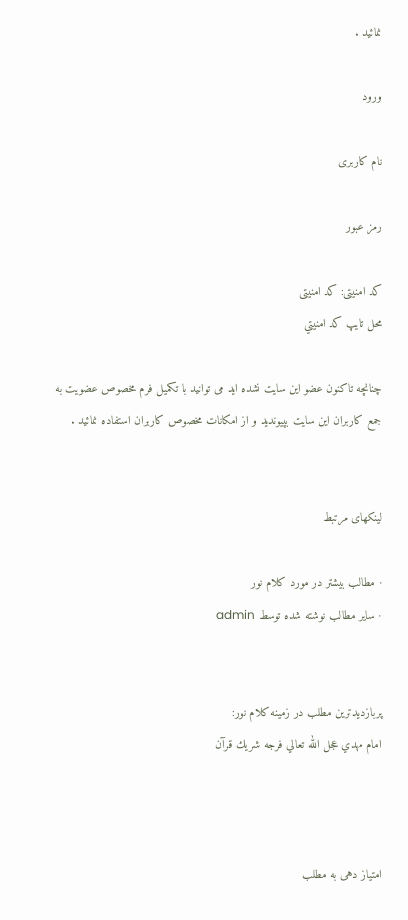نمائید .

ورود

نام کاربری

رمز عبور

کد امنیتی: کد امنیتی
محل تايپ كد امنيتي

چنانچه تاکنون عضو این سایت نشده اید می توانید با تکمیل فرم مخصوص عضویت به جمع کاربران این سایت بپیوندید و از امكانات مخصوص كاربران استفاده نمائيد .


لینکهای مرتبط

· مطالب بیشتر در مورد كلام نور
· سایر مطالب نوشته شده توسط admin


پربازدیدترین مطلب در زمینه كلام نور:
امام مهدي عجل الله تعالي فرجه شريك قرآن



امتیاز دهی به مطلب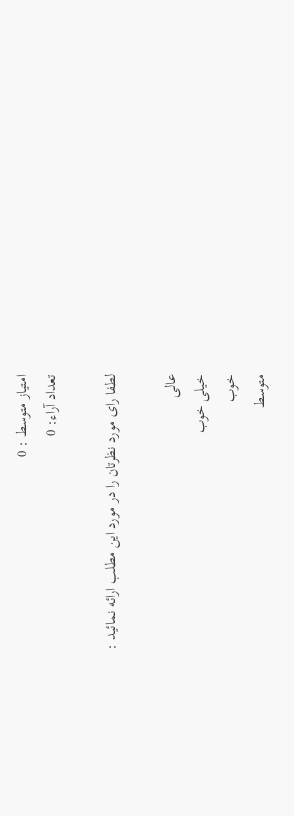امتیاز متوسط : 0
تعداد آراء: 0

لطفا رای مورد نظرتان را در مورد این مطلب ارائه نمائید :

عالی
خیلی خوب
خوب
متوسط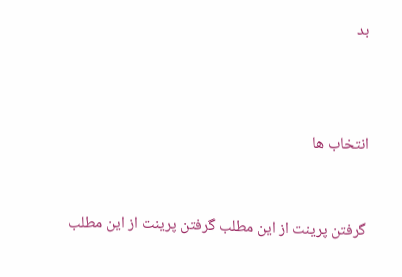بد



انتخاب ها


 گرفتن پرينت از اين مطلب گرفتن پرينت از اين مطلب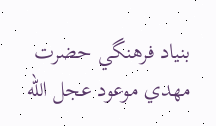بنياد فرهنگي حضرت مهدي موعود عجل الله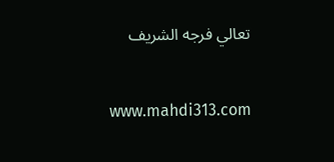تعالي فرجه الشريف

www.mahdi313.com